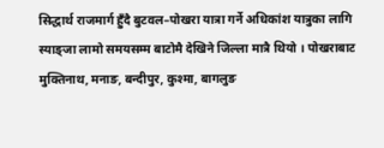सिद्धार्थ राजमार्ग हुँदै बुटवल–पोखरा यात्रा गर्ने अधिकांश यात्रुका लागि स्याङ्जा लामो समयसम्म बाटोमै देखिने जिल्ला मात्रै थियो । पोखराबाट मुक्तिनाथ, मनाङ, बन्दीपुर, कुश्मा, बागलुङ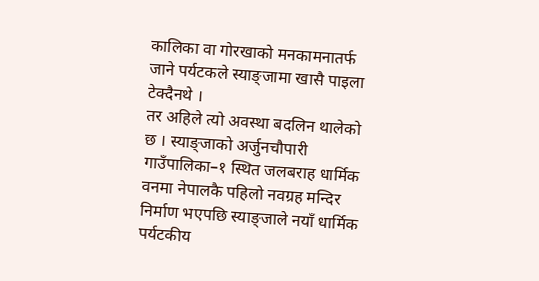कालिका वा गोरखाको मनकामनातर्फ जाने पर्यटकले स्याङ्जामा खासै पाइला टेक्दैनथे ।
तर अहिले त्यो अवस्था बदलिन थालेको छ । स्याङ्जाको अर्जुनचौपारी गाउँपालिका–१ स्थित जलबराह धार्मिक वनमा नेपालकै पहिलो नवग्रह मन्दिर निर्माण भएपछि स्याङ्जाले नयाँ धार्मिक पर्यटकीय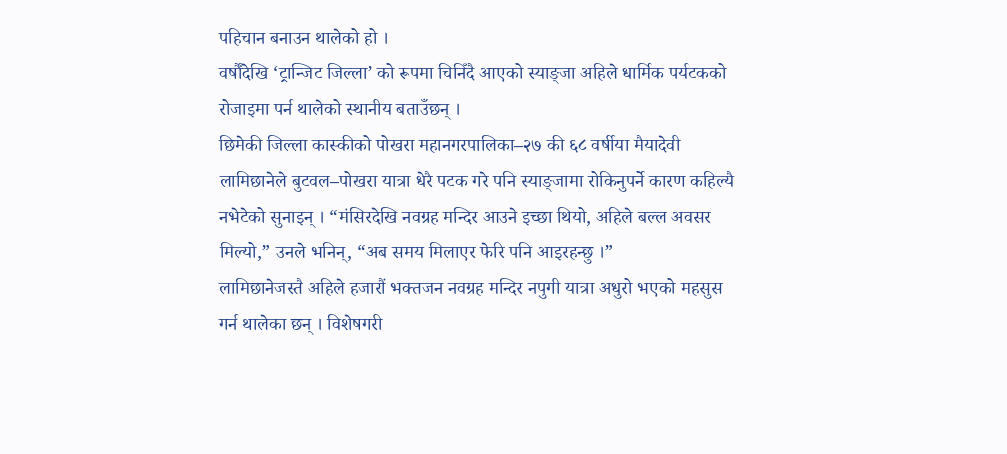पहिचान बनाउन थालेको हो ।
वर्षौंदेखि ‘ट्रान्जिट जिल्ला’ को रूपमा चिनिँदै आएको स्याङ्जा अहिले धार्मिक पर्यटकको रोजाइमा पर्न थालेको स्थानीय बताउँछन् ।
छिमेकी जिल्ला कास्कीको पोखरा महानगरपालिका–२७ की ६८ वर्षीया मैयादेवी लामिछानेले बुटवल–पोखरा यात्रा धेरै पटक गरे पनि स्याङ्जामा रोकिनुपर्ने कारण कहिल्यै नभेटेको सुनाइन् । “मंसिरदेखि नवग्रह मन्दिर आउने इच्छा थियो, अहिले बल्ल अवसर मिल्यो,” उनले भनिन्, “अब समय मिलाएर फेरि पनि आइरहन्छु ।”
लामिछानेजस्तै अहिले हजारौं भक्तजन नवग्रह मन्दिर नपुगी यात्रा अधुरो भएको महसुस गर्न थालेका छन् । विशेषगरी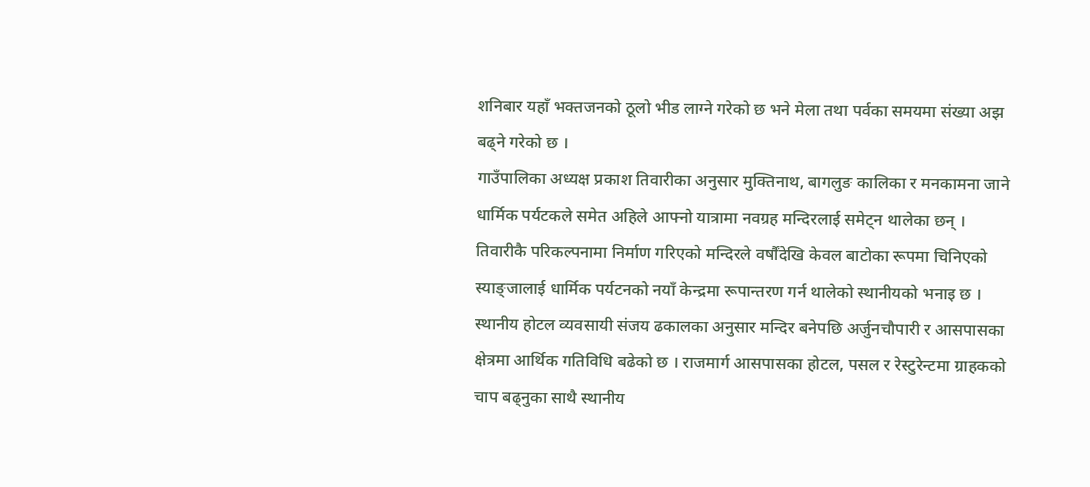शनिबार यहाँ भक्तजनको ठूलो भीड लाग्ने गरेको छ भने मेला तथा पर्वका समयमा संख्या अझ बढ्ने गरेको छ ।
गाउँपालिका अध्यक्ष प्रकाश तिवारीका अनुसार मुक्तिनाथ, बागलुङ कालिका र मनकामना जाने धार्मिक पर्यटकले समेत अहिले आफ्नो यात्रामा नवग्रह मन्दिरलाई समेट्न थालेका छन् ।
तिवारीकै परिकल्पनामा निर्माण गरिएको मन्दिरले वर्षौंदेखि केवल बाटोका रूपमा चिनिएको स्याङ्जालाई धार्मिक पर्यटनको नयाँ केन्द्रमा रूपान्तरण गर्न थालेको स्थानीयको भनाइ छ ।
स्थानीय होटल व्यवसायी संजय ढकालका अनुसार मन्दिर बनेपछि अर्जुनचौपारी र आसपासका क्षेत्रमा आर्थिक गतिविधि बढेको छ । राजमार्ग आसपासका होटल, पसल र रेस्टुरेन्टमा ग्राहकको चाप बढ्नुका साथै स्थानीय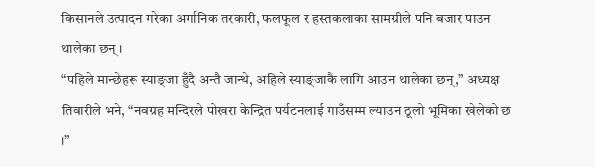किसानले उत्पादन गरेका अर्गानिक तरकारी, फलफूल र हस्तकलाका सामग्रीले पनि बजार पाउन थालेका छन् ।
“पहिले मान्छेहरू स्याङ्जा हुँदै अन्तै जान्थे, अहिले स्याङ्जाकै लागि आउन थालेका छन्,” अध्यक्ष तिवारीले भने, “नवग्रह मन्दिरले पोखरा केन्द्रित पर्यटनलाई गाउँसम्म ल्याउन ठूलो भूमिका खेलेको छ ।”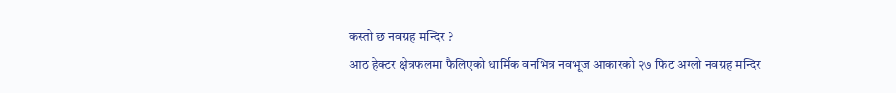कस्तो छ नवग्रह मन्दिर ?
आठ हेक्टर क्षेत्रफलमा फैलिएको धार्मिक वनभित्र नवभूज आकारको २७ फिट अग्लो नवग्रह मन्दिर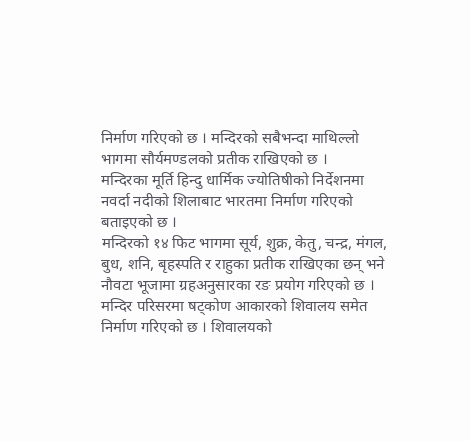निर्माण गरिएको छ । मन्दिरको सबैभन्दा माथिल्लो भागमा सौर्यमण्डलको प्रतीक राखिएको छ ।
मन्दिरका मूर्ति हिन्दु धार्मिक ज्योतिषीको निर्देशनमा नवर्दा नदीको शिलाबाट भारतमा निर्माण गरिएको बताइएको छ ।
मन्दिरको १४ फिट भागमा सूर्य, शुक्र, केतु, चन्द्र, मंगल, बुध, शनि, बृहस्पति र राहुका प्रतीक राखिएका छन् भने नौवटा भूजामा ग्रहअनुसारका रङ प्रयोग गरिएको छ ।
मन्दिर परिसरमा षट्कोण आकारको शिवालय समेत निर्माण गरिएको छ । शिवालयको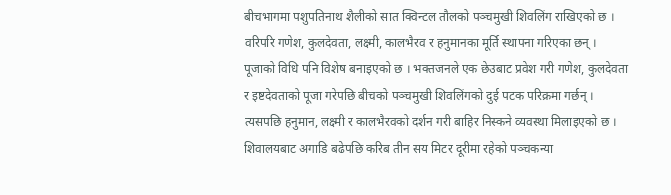बीचभागमा पशुपतिनाथ शैलीको सात क्विन्टल तौलको पञ्चमुखी शिवलिंग राखिएको छ । वरिपरि गणेश, कुलदेवता, लक्ष्मी, कालभैरव र हनुमानका मूर्ति स्थापना गरिएका छन् ।
पूजाको विधि पनि विशेष बनाइएको छ । भक्तजनले एक छेउबाट प्रवेश गरी गणेश, कुलदेवता र इष्टदेवताको पूजा गरेपछि बीचको पञ्चमुखी शिवलिंगको दुई पटक परिक्रमा गर्छन् । त्यसपछि हनुमान, लक्ष्मी र कालभैरवको दर्शन गरी बाहिर निस्कने व्यवस्था मिलाइएको छ ।
शिवालयबाट अगाडि बढेपछि करिब तीन सय मिटर दूरीमा रहेको पञ्चकन्या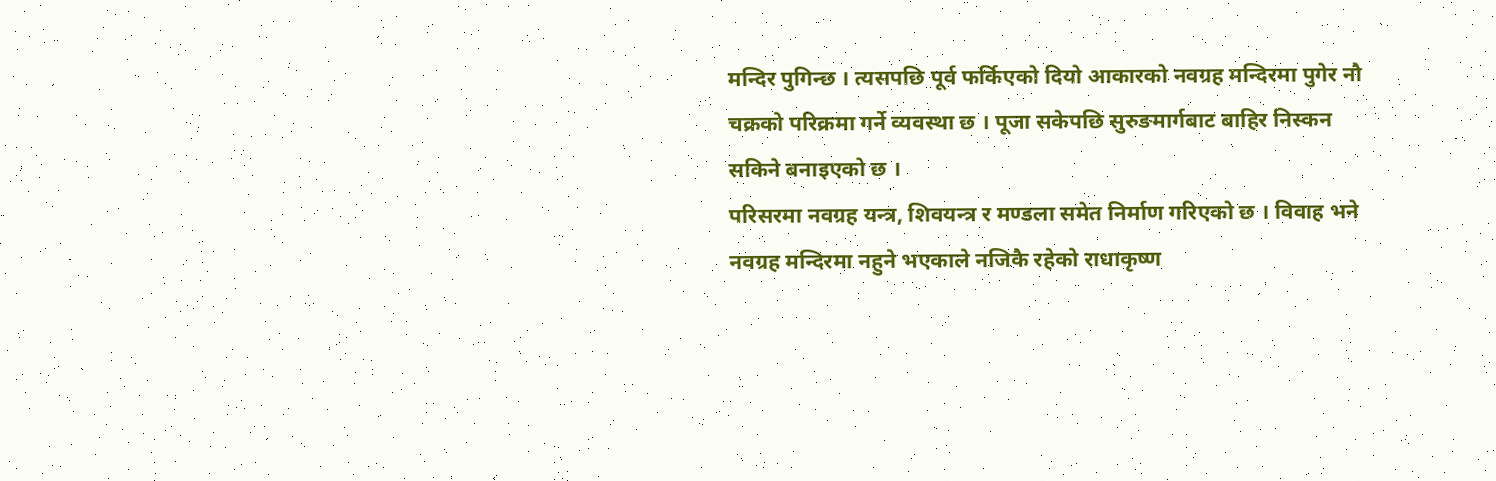मन्दिर पुगिन्छ । त्यसपछि पूर्व फर्किएको दियो आकारको नवग्रह मन्दिरमा पुगेर नौ चक्रको परिक्रमा गर्ने व्यवस्था छ । पूजा सकेपछि सुरुङमार्गबाट बाहिर निस्कन सकिने बनाइएको छ ।
परिसरमा नवग्रह यन्त्र, शिवयन्त्र र मण्डला समेत निर्माण गरिएको छ । विवाह भने नवग्रह मन्दिरमा नहुने भएकाले नजिकै रहेको राधाकृष्ण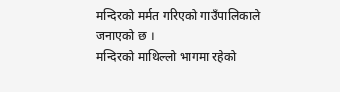मन्दिरको मर्मत गरिएको गाउँपालिकाले जनाएको छ ।
मन्दिरको माथिल्लो भागमा रहेको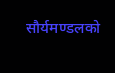सौर्यमण्डलको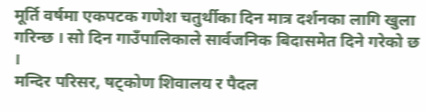मूर्ति वर्षमा एकपटक गणेश चतुर्थीका दिन मात्र दर्शनका लागि खुला गरिन्छ । सो दिन गाउँपालिकाले सार्वजनिक बिदासमेत दिने गरेको छ ।
मन्दिर परिसर, षट्कोण शिवालय र पैदल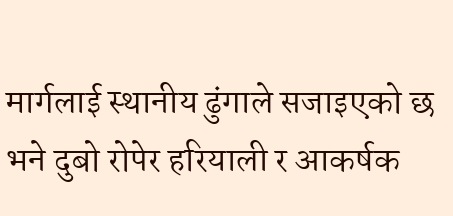मार्गलाई स्थानीय ढुंगाले सजाइएको छ भने दुबो रोपेर हरियाली र आकर्षक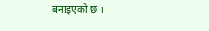बनाइएको छ ।